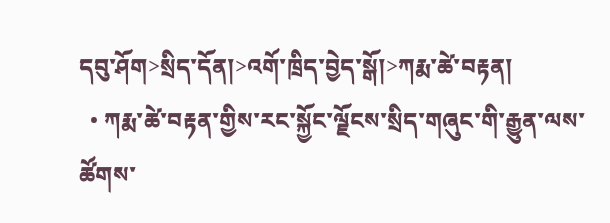དབུ་ཤོག>སྲིད་དོན།>འགོ་ཁྲིད་བྱེད་སྒོ།>ཀརྨ་ཚེ་བརྟན།
  • ཀརྨ་ཚེ་བརྟན་གྱིས་རང་སྐྱོང་ལྗོངས་སྲིད་གཞུང་གི་རྒྱུན་ལས་ཚོགས་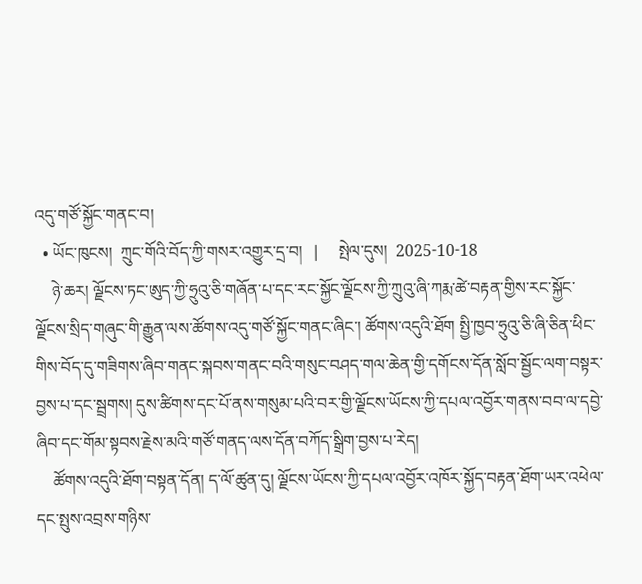འདུ་གཙོ་སྐྱོང་གནང་བ།
  • ཡོང་ཁུངས།  ཀྲུང་གོའི་བོད་ཀྱི་གསར་འགྱུར་དྲ་བ།   |     སྤེལ་དུས།  2025-10-18
    ཉེ་ཆར། ལྗོངས་ཏང་ཨུད་ཀྱི་ཧྲུའུ་ཅི་གཞོན་པ་དང་རང་སྐྱོང་ལྗོངས་ཀྱི་ཀྲུའུ་ཞི་ཀརྨ་ཚེ་བརྟན་གྱིས་རང་སྐྱོང་ལྗོངས་སྲིད་གཞུང་གི་རྒྱུན་ལས་ཚོགས་འདུ་གཙོ་སྐྱོང་གནང་ཞིང་། ཚོགས་འདུའི་ཐོག སྤྱི་ཁྱབ་ཧྲུའུ་ཅི་ཞི་ཅིན་ཕིང་གིས་བོད་དུ་གཟིགས་ཞིབ་གནང་སྐབས་གནང་བའི་གསུང་བཤད་གལ་ཆེན་གྱི་དགོངས་དོན་སློབ་སྦྱོང་ལག་བསྟར་བྱས་པ་དང་སྦྲགས། དུས་ཚིགས་དང་པོ་ནས་གསུམ་པའི་བར་གྱི་ལྗོངས་ཡོངས་ཀྱི་དཔལ་འབྱོར་གནས་བབ་ལ་དབྱེ་ཞིབ་དང་གོམ་སྟབས་རྗེས་མའི་གཙོ་གནད་ལས་དོན་བཀོད་སྒྲིག་བྱས་པ་རེད།
    ཚོགས་འདུའི་ཐོག་བསྟན་དོན། ད་ལོ་ཚུན་དུ། ལྗོངས་ཡོངས་ཀྱི་དཔལ་འབྱོར་འཁོར་སྐྱོད་བརྟན་ཐོག་ཡར་འཕེལ་དང་སྤུས་འབྲས་གཉིས་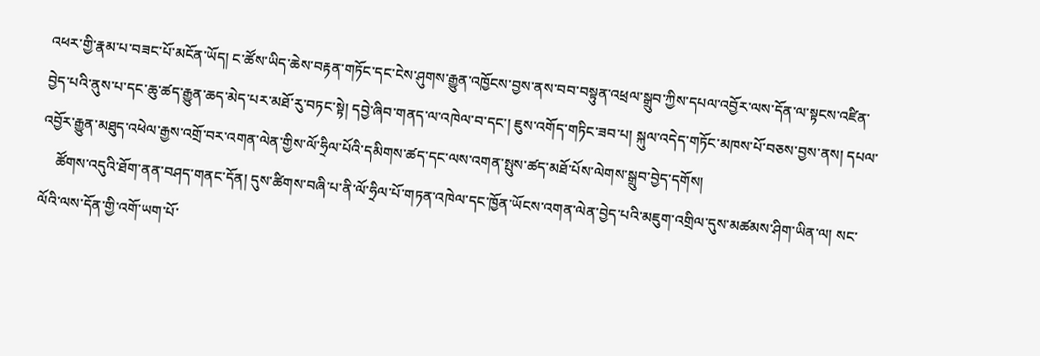འཕར་གྱི་རྣམ་པ་བཟང་པོ་མངོན་ཡོད། ང་ཚོས་ཡིད་ཆེས་བརྟན་གཏོང་དང་ངེས་ཤུགས་རྒྱུན་འཁྱོངས་བྱས་ནས་བབ་བསྟུན་འཕྲལ་སྒྲུབ་ཀྱིས་དཔལ་འབྱོར་ལས་དོན་ལ་སྟངས་འཛིན་བྱེད་པའི་ནུས་པ་དང་ཆུ་ཚད་རྒྱུན་ཆད་མེད་པར་མཐོ་རུ་བཏང་སྟེ། དབྱེ་ཞིབ་གནད་ལ་འཁེལ་བ་དང་། ཇུས་འགོད་གཏིང་ཟབ་པ། སྐུལ་འདེད་གཏོང་མཁས་པོ་བཅས་བྱས་ནས། དཔལ་འབྱོར་རྒྱུན་མཐུད་འཕེལ་རྒྱས་འགྲོ་བར་འགན་ལེན་གྱིས་ལོ་ཧྲིལ་པོའི་དམིགས་ཚད་དང་ལས་འགན་སྤུས་ཚད་མཐོ་པོས་ལེགས་སྒྲུབ་བྱེད་དགོས།
    ཚོགས་འདུའི་ཐོག་ནན་བཤད་གནང་དོན། དུས་ཚིགས་བཞི་པ་ནི་ལོ་ཧྲིལ་པོ་གཏན་འཁེལ་དང་ཁྱོན་ཡོངས་འགན་ལེན་བྱེད་པའི་མཇུག་འགྲིལ་དུས་མཚམས་ཤིག་ཡིན་ལ། སང་ལོའི་ལས་དོན་གྱི་འགོ་ཡག་པོ་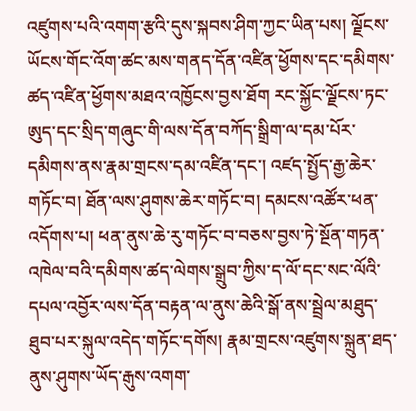འཛུགས་པའི་འགག་རྩའི་དུས་སྐབས་ཤིག་ཀྱང་ཡིན་པས། ལྗོངས་ཡོངས་གོང་འོག་ཚང་མས་གནད་དོན་འཛིན་ཕྱོགས་དང་དམིགས་ཚད་འཛིན་ཕྱོགས་མཐའ་འཁྱོངས་བྱས་ཐོག རང་སྐྱོང་ལྗོངས་ཏང་ཨུད་དང་སྲིད་གཞུང་གི་ལས་དོན་བཀོད་སྒྲིག་ལ་དམ་པོར་དམིགས་ནས་རྣམ་གྲངས་དམ་འཛིན་དང་། འཛད་སྤྱོད་རྒྱ་ཆེར་གཏོང་བ། ཐོན་ལས་ཤུགས་ཆེར་གཏོང་བ། དམངས་འཚོར་ཕན་འདོགས་པ། ཕན་ནུས་ཆེ་རུ་གཏོང་བ་བཅས་བྱས་ཏེ་སྔོན་གཏན་འཁེལ་བའི་དམིགས་ཚད་ལེགས་སྒྲུབ་ཀྱིས་ད་ལོ་དང་སང་ལོའི་དཔལ་འབྱོར་ལས་དོན་བརྟན་ལ་ནུས་ཆེའི་སྒོ་ནས་སྦྲེལ་མཐུད་ཐུབ་པར་སྐུལ་འདེད་གཏོང་དགོས། རྣམ་གྲངས་འཛུགས་སྐྲུན་ཐད་ནུས་ཤུགས་ཡོད་རྒུས་འགག་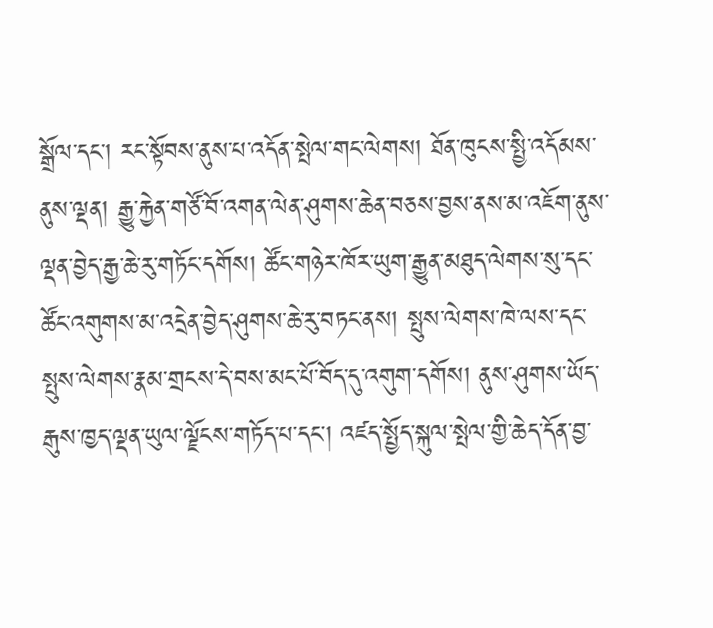སྒྲོལ་དང་། རང་སྟོབས་ནུས་པ་འདོན་སྤེལ་གང་ལེགས། ཐོན་ཁུངས་སྤྱི་འདོམས་ནུས་ལྡན། རྒྱུ་རྐྱེན་གཙོ་བོ་འགན་ལེན་ཤུགས་ཆེན་བཅས་བྱས་ནས་མ་འཇོག་ནུས་ལྡན་བྱེད་རྒྱ་ཆེ་རུ་གཏོང་དགོས། ཚོང་གཉེར་ཁོར་ཡུག་རྒྱུན་མཐུད་ལེགས་སུ་དང་ཚོང་འགུགས་མ་འདྲེན་བྱེད་ཤུགས་ཆེ་རུ་བཏང་ནས། སྤུས་ལེགས་ཁེ་ལས་དང་སྤུས་ལེགས་རྣམ་གྲངས་དེ་བས་མང་པོ་བོད་དུ་འགུག་དགོས། ནུས་ཤུགས་ཡོད་རྒུས་ཁྱད་ལྡན་ཡུལ་ལྗོངས་གཏོད་པ་དང་། འཛད་སྤྱོད་སྐུལ་སྤེལ་གྱི་ཆེད་དོན་བྱ་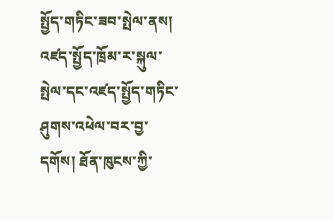སྤྱོད་གཏིང་ཟབ་སྤེལ་ནས། འཛད་སྤྱོད་ཁྲོམ་ར་སྐུལ་སྤེལ་དང་འཛད་སྤྱོད་གཏིང་ཤུགས་འཕེལ་བར་བྱ་དགོས། ཐོན་ཁུངས་ཀྱི་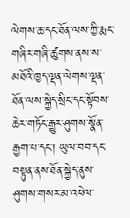ལེགས་ཆ་དང་ཐོན་ལས་ཀྱི་རྨང་གཞིར་གཞི་ཚུགས་ནས་ས་མཐོའི་ཁྱད་ལྡན་ལེགས་ལྡན་ཐོན་ལས་སྐྱེད་སྲིང་དང་སྟོབས་ཆེར་གཏོང་རྒྱུར་ཤུགས་སྣོན་རྒྱག་པ་དང་། ཡུལ་བབ་དང་བསྟུན་ནས་ཐོན་སྐྱེད་ནུས་ཤུགས་གསར་མ་འཕེལ་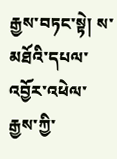རྒྱས་བཏང་སྟེ། ས་མཐོའི་དཔལ་འབྱོར་འཕེལ་རྒྱས་ཀྱི་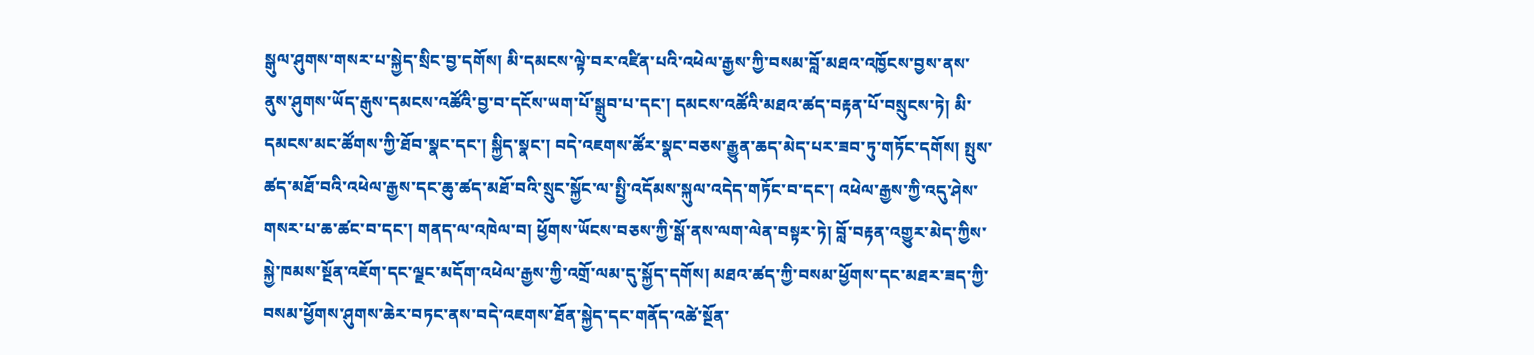སྒུལ་ཤུགས་གསར་པ་སྐྱེད་སྲིང་བྱ་དགོས། མི་དམངས་ལྟེ་བར་འཛིན་པའི་འཕེལ་རྒྱས་ཀྱི་བསམ་བློ་མཐའ་འཁྱོངས་བྱས་ནས་ནུས་ཤུགས་ཡོད་རྒུས་དམངས་འཚོའི་བྱ་བ་དངོས་ཡག་པོ་སྒྲུབ་པ་དང་། དམངས་འཚོའི་མཐའ་ཚད་བརྟན་པོ་བསྲུངས་ཏེ། མི་དམངས་མང་ཚོགས་ཀྱི་ཐོབ་སྣང་དང་། སྐྱིད་སྣང་། བདེ་འཇགས་ཚོར་སྣང་བཅས་རྒྱུན་ཆད་མེད་པར་ཟབ་ཏུ་གཏོང་དགོས། སྤུས་ཚད་མཐོ་བའི་འཕེལ་རྒྱས་དང་ཆུ་ཚད་མཐོ་བའི་སྲུང་སྐྱོང་ལ་སྤྱི་འདོམས་སྐུལ་འདེད་གཏོང་བ་དང་། འཕེལ་རྒྱས་ཀྱི་འདུ་ཤེས་གསར་པ་ཆ་ཚང་བ་དང་། གནད་ལ་འཁེལ་བ། ཕྱོགས་ཡོངས་བཅས་ཀྱི་སྒོ་ནས་ལག་ལེན་བསྟར་ཏེ། བློ་བརྟན་འགྱུར་མེད་ཀྱིས་སྐྱེ་ཁམས་སྔོན་འཇོག་དང་ལྗང་མདོག་འཕེལ་རྒྱས་ཀྱི་འགྲོ་ལམ་དུ་སྐྱོད་དགོས། མཐའ་ཚད་ཀྱི་བསམ་ཕྱོགས་དང་མཐར་ཟད་ཀྱི་བསམ་ཕྱོགས་ཤུགས་ཆེར་བཏང་ནས་བདེ་འཇགས་ཐོན་སྐྱེད་དང་གནོད་འཚེ་སྔོན་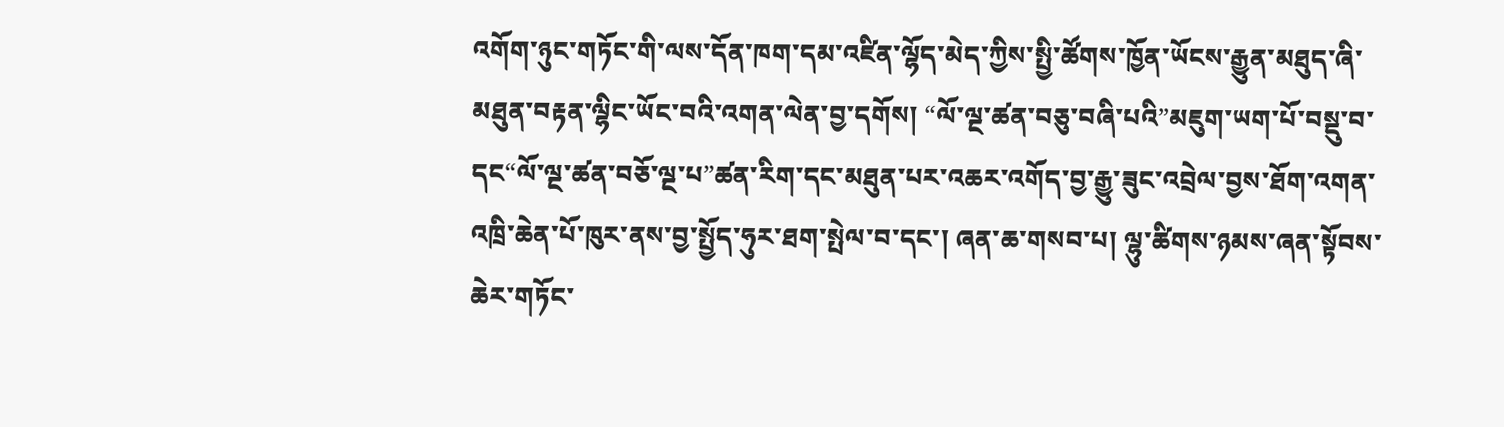འགོག་ཉུང་གཏོང་གི་ལས་དོན་ཁག་དམ་འཛིན་ལྷོད་མེད་ཀྱིས་སྤྱི་ཚོགས་ཁྱོན་ཡོངས་རྒྱུན་མཐུད་ཞི་མཐུན་བརྟན་ལྷིང་ཡོང་བའི་འགན་ལེན་བྱ་དགོས། “ལོ་ལྔ་ཚན་བཅུ་བཞི་པའི”མཇུག་ཡག་པོ་བསྡུ་བ་དང“ལོ་ལྔ་ཚན་བཅོ་ལྔ་པ”ཚན་རིག་དང་མཐུན་པར་འཆར་འགོད་བྱ་རྒྱུ་ཟུང་འབྲེལ་བྱས་ཐོག་འགན་འཁྲི་ཆེན་པོ་ཁུར་ནས་བྱ་སྤྱོད་ཧུར་ཐག་སྤེལ་བ་དང་། ཞན་ཆ་གསབ་པ། ལྷུ་ཚིགས་ཉམས་ཞན་སྟོབས་ཆེར་གཏོང་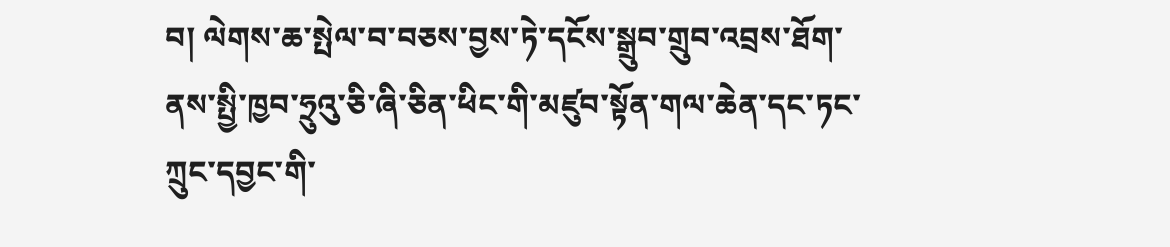བ། ལེགས་ཆ་སྤེལ་བ་བཅས་བྱས་ཏེ་དངོས་སྒྲུབ་གྲུབ་འབྲས་ཐོག་ནས་སྤྱི་ཁྱབ་ཧྲུའུ་ཅི་ཞི་ཅིན་ཕིང་གི་མཛུབ་སྟོན་གལ་ཆེན་དང་ཏང་ཀྲུང་དབྱང་གི་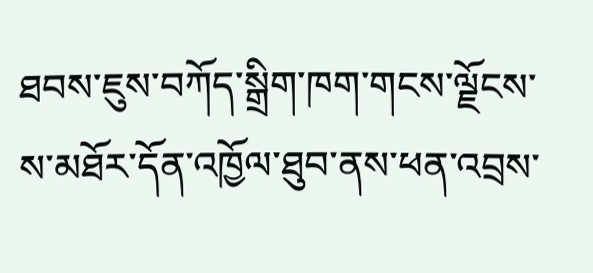ཐབས་ཇུས་བཀོད་སྒྲིག་ཁག་གངས་ལྗོངས་ས་མཐོར་དོན་འཁྱོལ་ཐུབ་ནས་ཕན་འབྲས་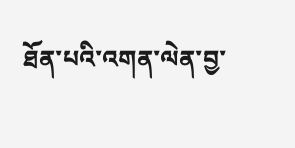ཐོན་པའི་འགན་ལེན་བྱ་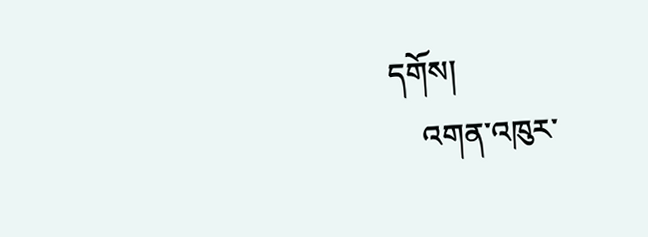དགོས།
    འགན་འཁུར་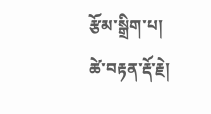རྩོམ་སྒྲིག་པ། ཚེ་བརྟན་རྡོ་རྗེ།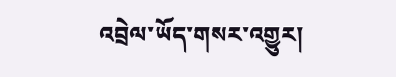འབྲེལ་ཡོད་གསར་འགྱུར།